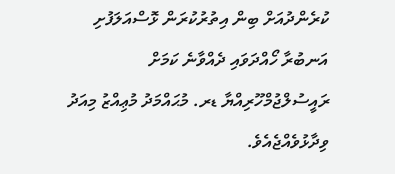ކުރެންދުއަށް ބިން އިތުރުކުރަން ޅޮސްއަލަފުށި އަނބުރާ ހޯއްދަވައި ދެއްވާނެ ކަމަށް ރައީސުލްޖުމްހޫރިއްޔާ ޑރ. މުޙައްމަދު މުޢިއްޒު މިއަދު ވިދާޅުވެއްޖެއެވެ.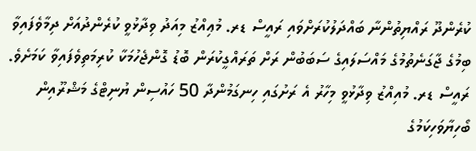ކުރެންދޫ ރައްޔިތުންނާ ބައްދަލުކުރަށްވައި ރައީސް ޑރ. މުޢިއްޒު މިއަދު ވިދާޅުވީ ކުރެންދުއަށް ދިމާވެފައިވާ ބިމުގެ ޖާގަނެތުމުގެ މައްސަލައިގެ ސަބަބުން ރަށް ތަރައްގީކުރަން ބޮޑު ގޮންޖެހުމަކާ ކުރިމަތިވެފައިވާ ކަމަށެވެ.
ރައީސް ޑރ. މުއިއްޒު ވިދާޅުވީ މިހާރު އެ ރަށުގައި ހިނގަމުންދާ 50 ހައުސިން ޔުނިޓްގެ މަޝްރޫއިން ބޯހިޔާވަހިކަމުގެ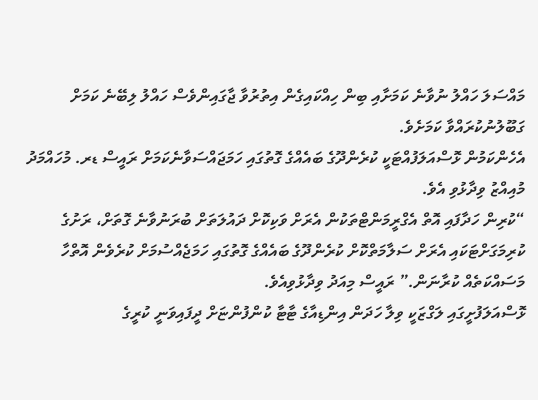މައްސަލަ ހައްލު ނުވާނެ ކަމަށާއި ބިން ހިއްކައިގެން އިތުރުވާ ޖާގައިންވެސް ހައްލު ލިބޭނެ ކަމަށް ގަބޫލުނުކުރައްވާ ކަމަށެވެ.
އެހެންކަމުން ޅޮސްއަލަފުއްޓަކީ ކުރެންދޫގެ ބައެއްގެ ގޮތުގައި ހަމަޖައްސަވާނެކަމަށް ރައީސް ޑރ. މުހައްމަދު މުއިއްޒު ވިދާޅުވި އެވެ.
“ކުރިން ހަދާފައި އޮތް އެގްރީމަންޓްތަކުން އެރަށް ވަކިކޮށް ދައުލަތަށް ބުރަނުވާނެ ގޮތަށް، ރަށުގެ ކުރިމަގަށްޓަކައި އެރަށް ސަލާމަތްކޮށް ކުރެންދޫގެ ބައެއްގެ ގޮތުގައި ހަމަޖެއްސުމަށް ކުރެވެން އޮތްހާ މަސައްކަތެއް ކުރާނަން.” ރައީސް މިއަދު ވިދާޅުވިއެވެ.
ޅޮސްއަލަފުށީގައި ލަގްޒަކީ ވިލާ ހަދަން އިންޑިއާގެ ޓާޓާ ކުންފުންޏަށް ދީފައިވަނީ ކުރީގެ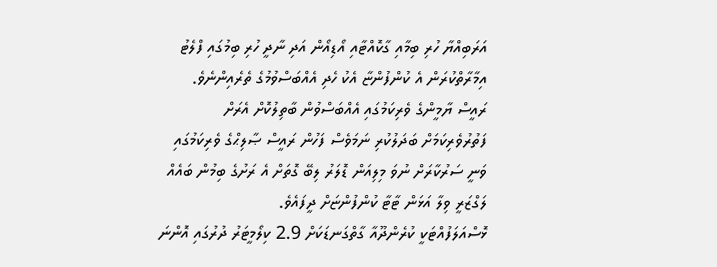އަރަބިއްޔާ ހުރި ބިމާއި ގާކޮއްޓާއި އޯޑިއޯން އަދި ނާދީ ހުރި ބިމުގައި ފްލެޓު އިމާރާތްކުރަން އެ ކުންފުންޏާ އެކު ހެދި އެއްބަސްވުމުގެ ތެރެއިންނެވެ.
ރައީސް ޔާމީންގެ ވެރިކަމުގައި އެއްބަސްވުން ބާތިލުކޮށް އެރަށް ފަތުރުވެރިކަމަށް ބަދަލުކުރި ނަމަވެސް ފަހުން ރައީސް ޞާލިޙްގެ ވެރިކަމުގައި ވަނީ ސަރުކާރަށް ނުވަ މިލިއަން ޑޮލަރު ލިބޭ ގޮތަށް އެ ރަށުގެ ބިމުން ބައެއް ލަގްޒަރީ ވިލާ އަޅަން ޓާޓާ ކުންފުންޏަށް ދީފައެވެ.
ޅޮސްއަލަފުއްޓަކީ ކުރެންދޫއާ ގާތްގަނޑަކަށް 2.9 ކިލޯމީޓަރު ދުރުގައި އޮންނަ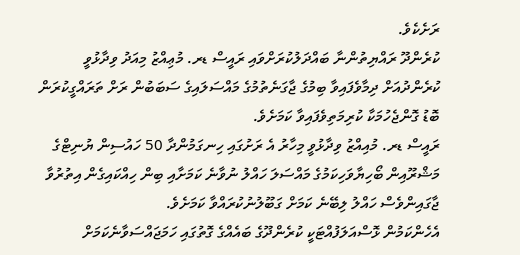ރަށެކެވެ.
ކުރެންދޫ ރައްޔިތުންނާ ބައްދަލުކުރަށްވައި ރައީސް ޑރ. މުޢިއްޒު މިއަދު ވިދާޅުވީ ކުރެންދުއަށް ދިމާވެފައިވާ ބިމުގެ ޖާގަނެތުމުގެ މައްސަލައިގެ ސަބަބުން ރަށް ތަރައްގީކުރަން ބޮޑު ގޮންޖެހުމަކާ ކުރިމަތިވެފައިވާ ކަމަށެވެ.
ރައީސް ޑރ. މުއިއްޒު ވިދާޅުވީ މިހާރު އެ ރަށުގައި ހިނގަމުންދާ 50 ހައުސިން ޔުނިޓްގެ މަޝްރޫއިން ބޯހިޔާވަހިކަމުގެ މައްސަލަ ހައްލު ނުވާނެ ކަމަށާއި ބިން ހިއްކައިގެން އިތުރުވާ ޖާގައިންވެސް ހައްލު ލިބޭނެ ކަމަށް ގަބޫލުނުކުރައްވާ ކަމަށެވެ.
އެހެންކަމުން ޅޮސްއަލަފުއްޓަކީ ކުރެންދޫގެ ބައެއްގެ ގޮތުގައި ހަމަޖައްސަވާނެކަމަށް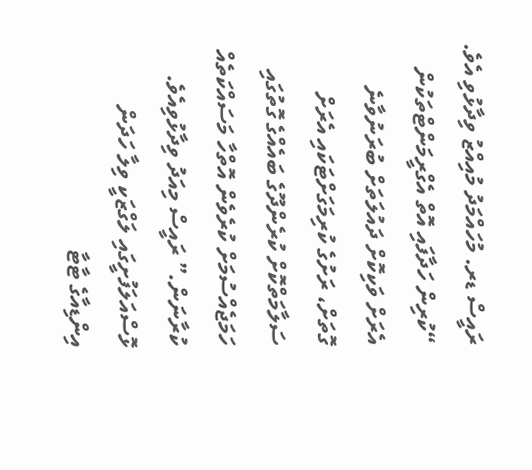ރައީސް ޑރ. މުހައްމަދު މުއިއްޒު ވިދާޅުވި އެވެ.
“ކުރިން ހަދާފައި އޮތް އެގްރީމަންޓްތަކުން އެރަށް ވަކިކޮށް ދައުލަތަށް ބުރަނުވާނެ ގޮތަށް، ރަށުގެ ކުރިމަގަށްޓަކައި އެރަށް ސަލާމަތްކޮށް ކުރެންދޫގެ ބައެއްގެ ގޮތުގައި ހަމަޖެއްސުމަށް ކުރެވެން އޮތްހާ މަސައްކަތެއް ކުރާނަން.” ރައީސް މިއަދު ވިދާޅުވިއެވެ.
ޅޮސްއަލަފުށީގައި ލަގްޒަކީ ވިލާ ހަދަން އިންޑިއާގެ ޓާޓާ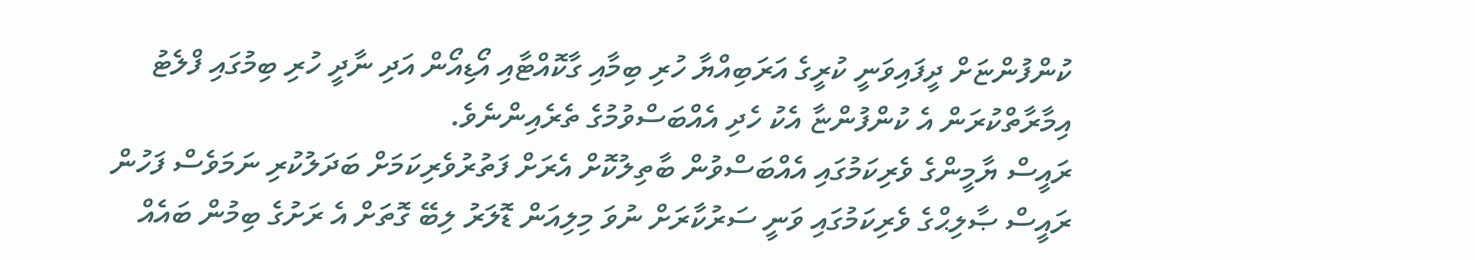ކުންފުންޏަށް ދީފައިވަނީ ކުރީގެ އަރަބިއްޔާ ހުރި ބިމާއި ގާކޮއްޓާއި އޯޑިއޯން އަދި ނާދީ ހުރި ބިމުގައި ފްލެޓު އިމާރާތްކުރަން އެ ކުންފުންޏާ އެކު ހެދި އެއްބަސްވުމުގެ ތެރެއިންނެވެ.
ރައީސް ޔާމީންގެ ވެރިކަމުގައި އެއްބަސްވުން ބާތިލުކޮށް އެރަށް ފަތުރުވެރިކަމަށް ބަދަލުކުރި ނަމަވެސް ފަހުން ރައީސް ޞާލިޙްގެ ވެރިކަމުގައި ވަނީ ސަރުކާރަށް ނުވަ މިލިއަން ޑޮލަރު ލިބޭ ގޮތަށް އެ ރަށުގެ ބިމުން ބައެއް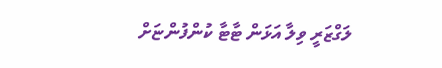ލަގްޒަރީ ވިލާ އަޅަން ޓާޓާ ކުންފުންޏަށް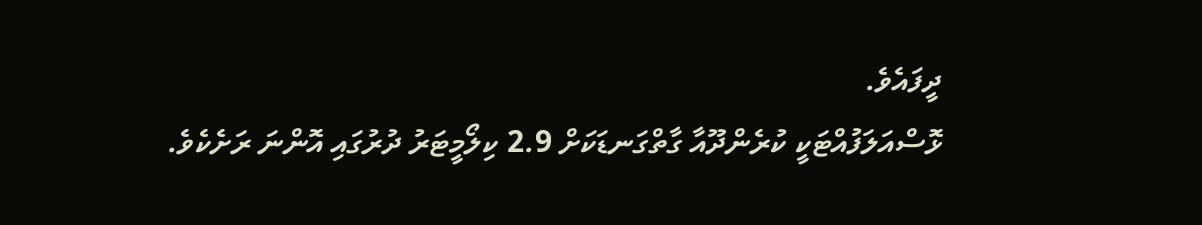ދީފައެވެ.
ޅޮސްއަލަފުއްޓަކީ ކުރެންދޫއާ ގާތްގަނޑަކަށް 2.9 ކިލޯމީޓަރު ދުރުގައި އޮންނަ ރަށެކެވެ.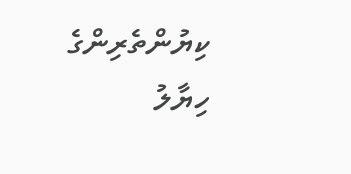ކިޔުންތެރިންގެ ހިޔާލު